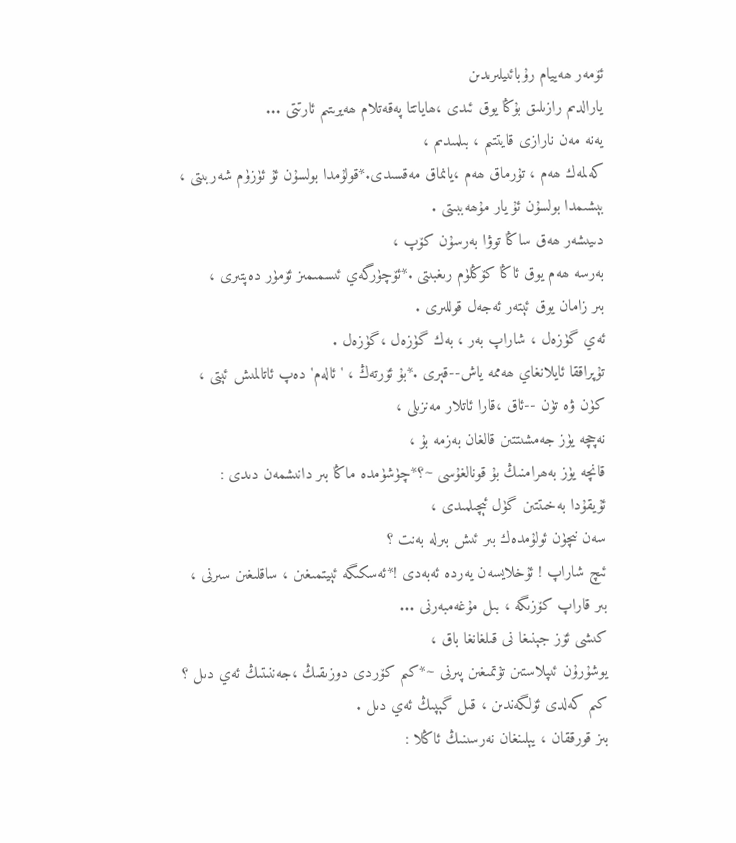ئۆمەر ھەييام رۇبائىيلىرىدىن
يارالدىم رازىلىق بۇڭا يوق ئىدى ،ھاياتتا پەقەتلام ھەيرىتىم ئارتتى ...
يەنە مەن نارازى قايتتىم ، بىلمىدىم ،
كەلمەك ھەم ، تۇرماق ھەم ،يانماق مەقسىدى.*قولۇمدا بولسۇن ئۇ ئۈزۈم شەربىتى ،
بېشىمدا بولسۇن ئۇ يار مۇھەببىتى .
دىيىشەر ھەق ساڭا توۋا بەرسۇن كۆپ ،
بەرسە ھەم يوق ئاڭا كۆڭلۈم رىغبىتى .*ئۆچۈرگەي ئىسمىمىز ئۆمۈر دەپتىرى ،
بىر زامان يوق ئېتەر ئەجەل قوللىرى .
ئەي گۈزەل ، شاراپ بەر ، بەك گۈزەل ،گۈزەل .
تۇپراققا ئايلانغاي ھەممە ياش--قېرى .*بۇ ئۆرتەڭ ، ' ئالەم' دەپ ئاتالمىش ئېتى ،
كۈن ۋە تۈن --ئاق ،قارا ئاتلار مەنزىلى ،
نەچچە يۈز جەمشىتتىن قالغان بەزمە بۇ ،
قانچە يۈز بەھرامنىڭ بۇ قونالغۇسى ~؟*چۈشۈمدە ماڭا بىر دانىشمەن دىدى :
ئۇيقۇدا بەخىتتىن گۈل ئېچىلمىدى ،
سەن نىچۈن ئولۇمدەك بىر ئىش بىرلە بەنت ؟
ئىچ شاراپ ! ئۇخلايسەن يەردە ئەبەدى !*ئەسكىگە ئېيتمىغىن ، ساقلىغىن سىرنى ،
بىر قاراپ كۆزىگە ، بىل مۇغەمبەرنى ...
كىشى ئۆز جېنىغا نى قىلغانغا باق ،
يوشۇرۇن ئىپلاستىن تۇتمىغىن پىرنى ~*كىم كۆردى دوزىقىڭ ،جەننىتىڭ ئەي دىل ؟
كىم كەلدى ئۆلگەندىن ، قىل گېپىڭ ئەي دىل .
بىز قورققان ، يېلىنغان نەرسىنىڭ ئاڭلا :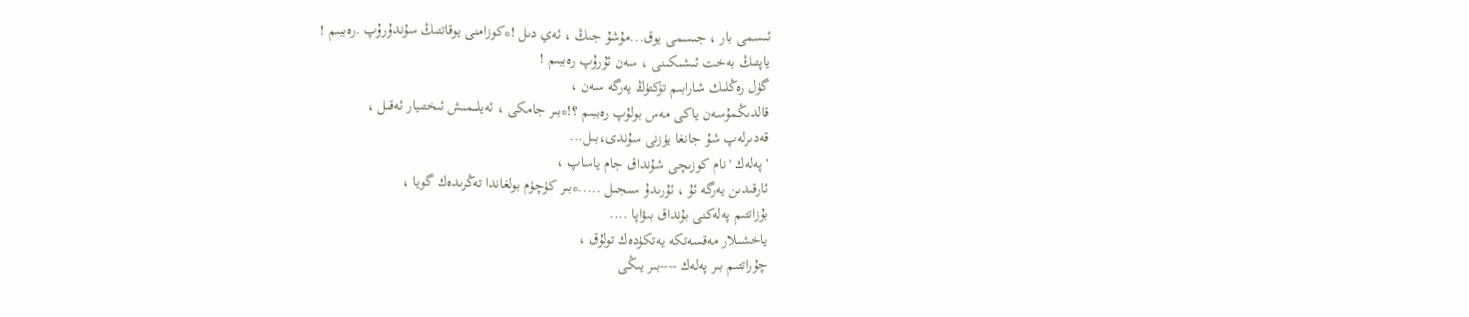ئىسمى بار ، جىسمى يوق...مۇشۇ جىڭ ، ئەي دىل !*كوزامنى يوقاتتىڭ سۇندۇرۇپ .رەببىم !
ياپتىڭ بەخت ئىشىكىنى ، سەن ئۇرۇپ رەببىم !
گۈل رەڭلىك شارابىم تۆكتۈڭ يەرگە سەن ،
قالدىڭمۇسەن ياكى مەس بولۇپ رەببىم ؟!*بىر جامكى ، ئەيلىمىش ئىختىيار ئەقىل ،
قەدىرلەپ شۇ جانغا يۈزنى سۇندى،بىل...
'پەلەك 'نام كوزىچى شۇنداق جام ياساپ ،
ئارقىدىن يەرگە ئۇ ، ئۇرىدۇ سىجىل .....*بىر كۈچۈم بولغاندا تەڭرىدەك گويا ،
بۇزاتتىم پەلەكنى بۇنداق بىۋاپا ....
ياخشىلار مەقسەتكە يەتكۈدەك تولۇق ،
چۇراتتىم بىر پەلەك ----بىر يىڭى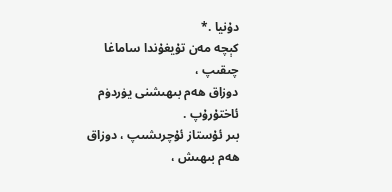دۇنيا .*
كېچە مەن تۇيغۇندا ساماغا چىقىپ ،
دوزاق ھەم بىھىشنى يۈردۈم ئاختۇرۇپ .
بىر ئۇستاز ئۇچرىشىپ ، دوزاق ھەم بىھىش ،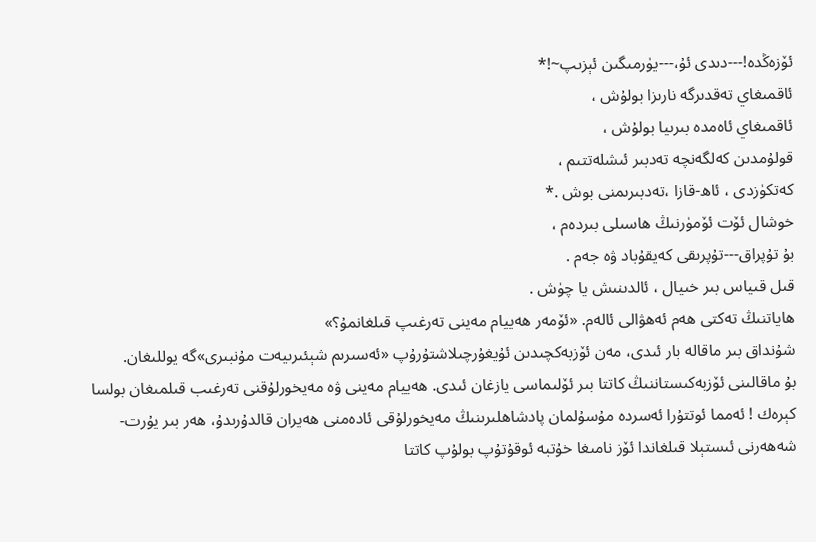ئۆزەڭدە!---دىدى ئۇ،---يۈرمىگىن ئېزىپ~!*
ئاقمىغاي تەقدىرگە نارىزا بولۇش ،
ئاقمىغاي ئاەمدە بىرىيا بولۇش ،
قولۇمدىن كەلگەنچە تەدبىر ئىشلەتتىم ،
كەتكۈزدى ، ئاھ-قازا ،تەدبىرىمنى بوش .*
خوشال ئۆت ئۆمۈرنىڭ ھاسىلى بىردەم ،
بۇ تۇپراق---تۇپرىقى كەيقۇباد ۋە جەم .
قىل قىياس بىر خىيال ، ئالدىنىش يا چۈش .
ھاياتنىڭ تەكتى ھەم ئەھۋالى ئالەم. «ئۆمەر ھەييام مەينى تەرغىپ قىلغانمۇ؟»
شۇنداق بىر ماقالە بار ئىدى، مەن ئۆزبەكچىدىن ئۇيغۇرچىلاشتۇرۇپ «ئەسىرىم شېئىرىيەت مۇنبىرى»گە يوللىغان.
بۇ ماقالىنى ئۆزبەكىستاننىڭ كاتتا بىر ئۆلىماسى يازغان ئىدى. ھەييام مەينى ۋە مەيخورلۇقنى تەرغىب قىلمىغان بولسا كېرەك ! ئەمما ئوتتۇرا ئەسردە مۇسۇلمان پادشاھلىرىنىڭ مەيخورلۇقى ئادەمنى ھەيران قالدۇرىدۇ، ھەر بىر يۇرت-شەھەرنى ئىستېلا قىلغاندا ئۆز نامىغا خۇتبە ئوقۇتۇپ بولۇپ كاتتا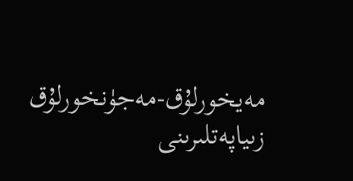مەيخورلۇق-مەجۈنخورلۇق زىياپەتلىرىنى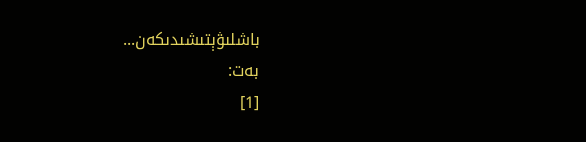باشلىۋېتىشىدىكەن...
بەت:
[1]